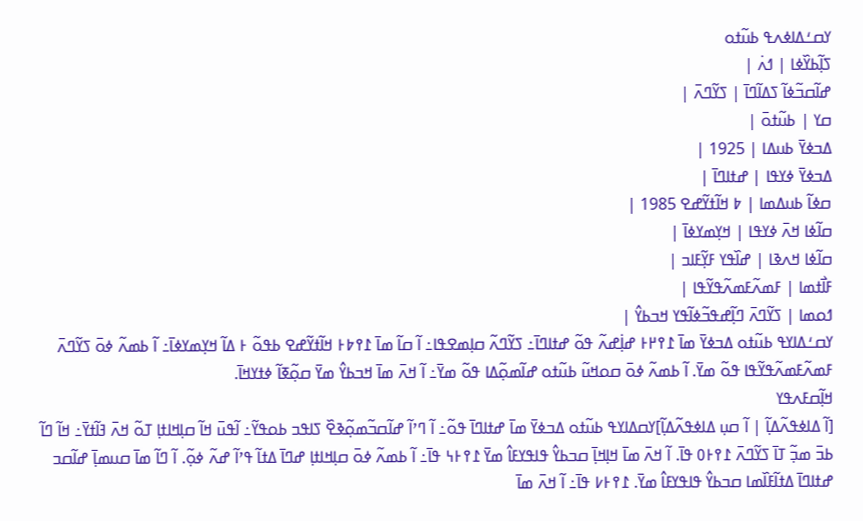ߌߛߑߡߊߦߍߟ ߕߎ߬ߙߋ
ߖߊ߲߬ߕߌ߰ߦߊ | ߗߍ߭ |
ߝߊ߬ߛߏ߬ߦߊ߬ ߖߡߊ߬ߣߊ߫ | ߖߌ߬ߣߍ߫ |
ߛߌ | ߕߎ߬ߙߋ߫ |
ߡߏߦߌ߫ ߕߎߡߊ | 1925 |
ߡߏߦߌ߫ ߦߌߟߊ | ߝߙߊߣߊ߫ |
ߛߦߊ߬ ߕߎߡߘߊ | ߈ ߞߊ߬ߙߌ߬ߝߐ 1985 |
ߛߊ߬ߦߊ ߞߍ߫ ߦߌߟߊ | ߞߌ߲ߘߌߦߊ߫ |
ߛߊ߬ߦߊ ߞߍߢߊ | ߝߊ߰ߟߌ ߓߌ߲߬ߓߊߏ |
ߓߊ߯ߙߘߊ | ߓߘߍ߬ߓߘߍ߬ߟߌ߬ߟߊ |
ߗߋߘߊ | ߖߌ߬ߣߍ߫ ߣߊ߲߬ߝߟߏ߬ߦߊ߬ߟߌ ߞߏߕߌ߮ |
ߌߛߑߡߊߌߟ ߕߎ߬ߙߋ ߡߏߦߌ߫ ߘߊ߫ ߁߉߂߅ ߝߊ߲߭ߝߍ߬ ߟߋ߬ ߝߙߊߣߊ߫߸ ߖߌ߬ߣߍ߬ ߛߊ߲ߘߐߟߊ߸ ߊ߬ ߛߊ߬ ߘߊ߫ ߁߉߈߅ ߞߊ߬ߙߌ߬ߝߐ ߕߟߋ߬ ߅ ߡߊ߬ ߞߌ߲ߘߌߦߊ߫߸ ߊ߬ ߕߘߍ߬ ߦߋ߫ ߖߌ߬ߣߍ߫ ߓߘߍ߬ߓߘߍ߬ߟߌ߬ߟߊ ߟߋ߬ ߘߌ߫. ߊ߬ ߕߘߍ߬ ߦߋ߫ ߛߋߞߎ߬ ߕߎ߬ߙߋ ߝߊ߬ߘߋ߲߬ߡߊ ߟߋ߬ ߘߌ߫߸ ߊ߬ ߞߍ߫ ߘߊ߫ ߞߏߕߌ߮ ߘߌ߫ ߛߋ߲߬ߧߊ߬ ߦߙߌߞߊ߫.
ߞߊ߲߬ߛߓߍߟߌ
[ߊ߬ ߡߊߦߟߍ߬ߡߊ߲߬ | ߊ߬ ߛߎ߲ ߡߊߦߟߍ߬ߡߊ߲߬]ߌߛߡߊߌߟ ߕߎ߬ߙߋ ߡߏߦߌ߫ ߘߊ߫ ߝߙߊߣߊ߫ ߟߋ߬߸ ߊ߬ ߣߴߊ߬ ߝߊ߬ߛߏ߬ߘߋ߲߬ߢߐ߰ ߖߊߟߏ ߕߋߟߌ߬߸ ߊ߬ߟߎ߫ ߞߊ߬ ߛߊ߲ߞߊߙߊ߲ ߠߋ߬ ߞߍ߫ ߔߊ߬ߙߌ߫߸ ߞߊ߬ ߣߊ߬ ߕߏ߫ ߘߏ߲߬ ߠߊ߫ ߖߌ߬ߣߍ߫ ߁߉߅߀ ߟߊ߫. ߊ߬ ߞߍ߫ ߘߊ߫ ߞߊ߲ߞߊ߲߫ ߛߏߕߌ߮ ߟߊߟߌߓߊ߮ ߘߌ߫ ߁߉߅߆ ߟߊ߫߸ ߊ߬ ߕߘߍ߬ ߦߋ߫ ߛߊ߲ߞߊߙߊ߲ ߝߣߊ߫ ߡߙߊ߬ ߟߴߊ߬ ߝߍ߬ ߦߋ߲߬. ߊ߬ ߣߊ߬ ߘߊ߫ ߛߎߘߊ߲߫ ߝߊ߬ߛߏ ߝߙߊߣߊ߫ ߡߙߊ߬ߓߊ߰ߘߊ ߛߏߕߌ߮ ߟߊߟߌߓߊ߮ ߘߌ߫. ߁߉߅߇ ߟߊ߫߸ ߊ߬ ߞߍ߫ ߘߊ߫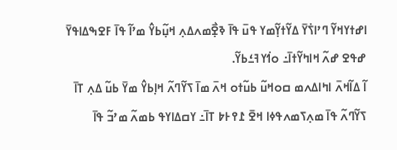ߊߝߙߌߞߌ߬ ߣߴߊߖ߭ߌ߫ ߡߌ߬ߙߌ߲߬ߘߌ ߟߎ߫ ߟߊ߫ ߢߐ߲߯ߘߍߡߍ߲ ߞߎ߲߬ߕߌ߮ ߘߴߊ߬ ߟߊ߫ ߓߐߒߡߊߟߌ߫ ߝߟߐ ߝߍ߬ ߞߊߤߌ߬ߙߊ߫߸ ߋߗ߭ߌߔߑߕߌ߬.
ߊ߬ ߡߊ߬ߞߍ߫ ߊߤߊߡߍߘ ߛߋߞߎ߬ ߕߎ߬ߙߋ ߞߍ߫ ߘߊ߫ ߖߌ߬ߣߍ߬ ߞߊ߲ߕߌ߮ ߘߌ߫ ߕߎ߬ ߡߍ߲ ߠߊ߫ ߖߌ߬ߣߍ߬ ߟߊ߫ ߘߍ߲ߖߘߍߟߦߊ ߞߐ߫ ߁߉߅߈ ߠߊ߫߸ ߌߛߡߊߌߟ ߕߘߍ߬ ߘߴߏ߬ ߟߊ߫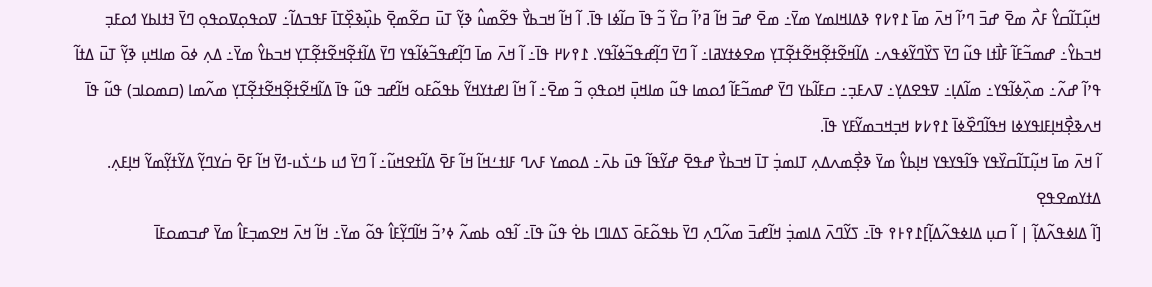ߞߎ߲߬ߠߊ߬ߛߌ߮ ߓߍ߯ ߘߐ߫ ߝߏ߫ ߣߴߊ߬ ߞߍ߫ ߘߊ߫ ߁߉߇߉ ߢߡߊߞߊߘߌ ߘߌ߫߸ ߘߐ߫ ߝߏ߫ ߞߊ߬ ߥߴߊ߬ ߛߌ߰ ߏ߬ ߟߊ߫ ߛߊ߬ߦߊ ߟߊ߫. ߊ߬ ߞߊ߬ ߞߏߕߌ߯ ߟߐ߬ߘߎ߮ ߢߌ߲߬ ߠߎ߫ ߛߐ߬ߘߐ߲߫ ߕߎ߲߰ߢߐ߲߰ߠߊ߫ ߓߟߏߡߊ߬߸ ߜߋߟߋ߲ߜߋߟߋ߲ ߣߌ߫ ߔߙߊߕߌ ߗߋߓߏ߲ ߞߏߕߌ߮߸ ߝߘߏ߬ߓߊ߬ ߓߊ߯ߙߊ ߟߎ߬ ߣߌ߫ ߖߌ߰ߣߌ߬ߦߟߍ߸ ߡߊ߬ߞߐ߬ߙߐ߲߬ߞߐ߬ߙߐ߲߬ߠߌ߲ ߘߐߦߙߌߥߊ߸ ߊ߬ ߣߌ߫ ߣߊ߲߬ߝߟߏ߬ߦߊ߬ߟߌ. ߁߉߇߂ ߟߊ߫߸ ߊ߬ ߞߍ߫ ߘߊ߫ ߣߊ߲߬ߝߟߏ߬ߦߊ߬ߟߌ ߣߌ߫ ߡߊ߬ߙߐ߲߬ߞߐ߬ߙߐ߲߬ߠߌ߲ ߞߏߕߌ߮ ߘߌ߫߸ ߡߍ߲ ߦߋ߫ ߘߊߞߎ߲ ߢߌ߲߬ ߠߎ߫ ߡߙߊ߬ ߟߴߊ߬ ߝߍ߬߸ ߘߍ߲߰ߦߊ߬ߟߌ߸ ߘߊ߬ߡߊ߲߸ ߜߟߐߡߌ߲߸ ߜߍߓߏ߲߸ ߛߓߊ߬ߕߌ ߣߌ߫ ߝߘߏ߬ߓߊ߬ ߗߋߘߊ ߟߎ߬ ߘߊߞߎ߲߫ ߞߋߟߋ߲ ߏ߬ ߘߐ߫߸ ߊ߬ ߞߊ߬ ߊߝߙߌߞߌ߬ ߕߟߋ߬ߓߋ ߞߊ߬ߝߏ ߟߎ߬ ߟߊ߫ ߡߊ߬ߞߐ߬ߙߐ߲߬ߞߐ߬ߙߐ߲߬ߠߌ߲ ߘߍ߬ߘߊ (ߛߘߋߊߏ) ߟߎ߬ ߟߊ߫ ߞߍߢߐ߲߯ߞߊ߲ߓߊߟߌߦߊ ߞߟߊ߬ߣߐ߰ߦߊ߫ ߁߉߇߈ ߞߏ߲ߞߏߘߌ߬ߓߌ ߟߊ߫.
ߊ߬ ߞߍ߫ ߘߊ߫ ߞߎ߲߬ߠߊ߬ߛߌ߰ߟߌ ߟߊ߬ߟߌߟߌ ߞߊ߲ߕߌ߮ ߘߌ߫ ߢߐ߲߯ߘߍߡߍ߲ ߠߊߘߏ߲߭ ߠߊ߫ ߞߏߕߌ߯ ߝߟߐ߫ ߝߌ߬ߟߊ߬ ߟߎ߫ ߕߍ߫߸ ߡߋߘߌ ߓߍߣ ߓߊߙߑߞߊ߬ ߞߊ߬ ߓߐ߫ ߡߊ߬ߙߐߞߎ߬߸ ߊ߬ ߣߌ߫ ߗߎ ߕߑߖ߭ߎ-ߗߌ߫ ߞߊ߬ ߓߐ߫ ߛ߭ߌߣߌ߲߬ ߡߌ߬ߙߌ߲߬ߘߌ߬ ߞߊ߲ߓߍ߲.
ߡߙߌߘߐߟߐ߲
[ߊ߬ ߡߊߦߟߍ߬ߡߊ߲߬ | ߊ߬ ߛߎ߲ ߡߊߦߟߍ߬ߡߊ߲߬]߁߉߅߉ ߟߊ߫߸ ߖߌ߬ߣߍ߫ ߡߊߘߏ߲߭ ߞߊ߬ߝߏ߫ ߘߍ߬ߣߍ߲ ߣߌ߫ ߕߟߋ߬ߓߋ߫ ߖߡߊߣߊ ߕߐ߭ ߟߎ߬ ߟߊ߫߸ ߊ߬ߟߋ ߕߘߍ߬ ߦߴߏ߬ ߞߊ߬ߣߌ߲߬ߓߊ߮ ߟߋ߬ ߘߌ߫߸ ߞߊ߬ ߞߍ߫ ߞߐߘߏ߲ߓߊ߮ ߘߌ߫ ߝߏߘߋߓߊ߫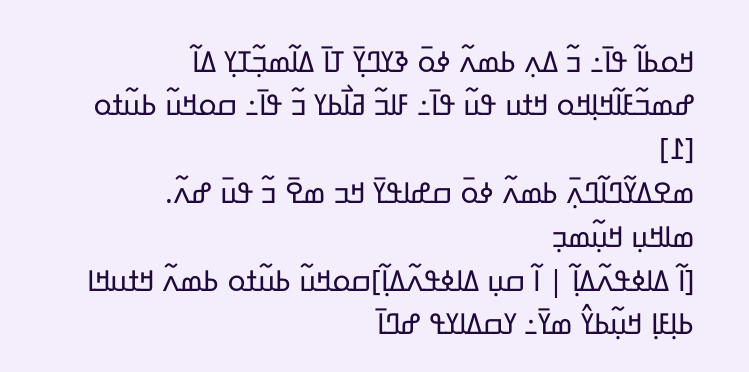ߞߋߕߊ߬ ߟߊ߫߸ ߏ߬ ߡߍ߲ ߕߘߍ߬ ߦߋ߫ ߢߌߣߌ߲߫ ߠߊ߫ ߡߊ߬ߘߏ߲߬ߠߌ߲ ߡߊ߬ ߝߘߏ߬ߓߊ߬ߞߊ߲ߞߋ ߞߙߎ ߟߎ߬ ߟߊ߫߸ ߓߊߏ߬ ߥߊ߯ߕߌ ߏ߬ ߟߊ߫߸ ߛߋߞߎ߬ ߕߎ߬ߙߋ [߁]
ߘߐߡߌ߬ߣߊ߬ߣߍ߲߫ ߕߘߍ߬ ߦߋ߫ ߛߝߊߟߌ߫ ߞߏ ߘߐ߫ ߏ߬ ߟߎ߫ ߝߍ߬.
ߘߊߞߎ߲ ߞߎ߲߬ߘߏ߲
[ߊ߬ ߡߊߦߟߍ߬ߡߊ߲߬ | ߊ߬ ߛߎ߲ ߡߊߦߟߍ߬ߡߊ߲߬]ߛߋߞߎ߬ ߕߎ߬ߙߋ ߕߘߍ߬ ߞߙߎߞߊ ߕߊ߲ߓߊ߲ ߞߎ߲߬ߕߌ߮ ߘߌ߫߸ ߌߛߡߊߌߟ ߝߣߊ߫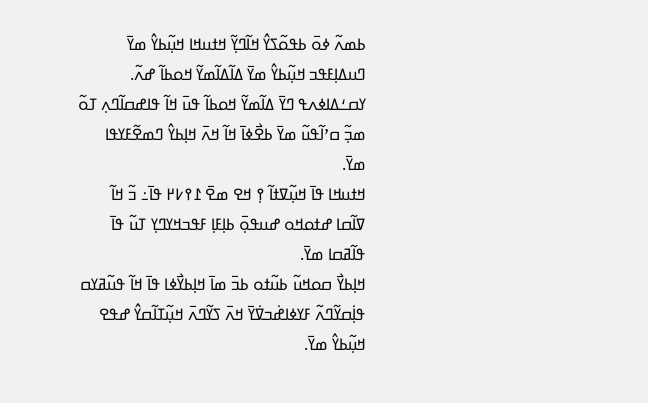ߕߘߍ߬ ߦߋ߫ ߕߟߋ߬ߖߌ߮ ߞߊ߬ߣߌ߲߬ ߞߙߎߞߊ ߞߎ߲߬ߕߌ߮ ߘߌ߫ ߣߎߡߊ߲ߓߟߏ ߞߎ߲߬ߕߌ߮ ߘߌ߫ ߡߊ߬ߡߊ߬ߘߌ߬ ߞߋߕߊ߬ ߝߍ߬. ߌߛߑߡߊߦߍߟ ߣߌ߫ ߡߊ߬ߘߌ߬ ߞߋߕߊ߬ ߟߎ߫ ߞߊ߬ ߟߊߝߛߊ߬ߣߍ߲ ߠߋ߬ ߘߏ߲߬ ߛߴߊ߬ߟߎ߬ ߘߌ߫ ߕߐ߯ߦߊ߫ ߞߊ߬ ߞߍ߫ ߞߊ߲ߕߌ߮ ߣߘߐ߬ߓߌߟߊ ߘߌ߫.
ߞߙߎߞߊ ߟߊ߫ ߞߎ߲߬ߜߙߊ߬ ߉߲ ߞߐ ߘߐ߫ ߁߉߇߂ ߟߊ߫߸ ߏ߬ ߞߊ߬ ߜߊ߬ߛߊ ߝߙߋߞߋ ߝߎߟߋ߲߫ ߕߊ߲ߓߊ߲ ߓߟߏߞߌߣߌ߲ ߠߎ߬ ߟߊ߫ ߟߊ߬ߥߛߊ ߘߌ߫.
ߞߊ߲ߕߌ߯ ߛߋߞߎ߬ ߕߎ߬ߙߋ ߕߏ߫ ߘߊ߫ ߞߊ߲ߕߌ߯ߦߊ ߟߊ߫ ߞߊ߬ ߟߎ߬ߥߌߛ ߟߊ߲߭ߛߌ߬ߣߍ߬ ߓߌߦߊߝ߭ߏߜ߭ߌ߫ ߞߍ߫ ߖߌ߬ߣߍ߫ ߞߎ߲߬ߠߊ߬ߛߌ߮ ߝߟߐ ߞߎ߲߬ߕߌ߮ ߘߌ߫.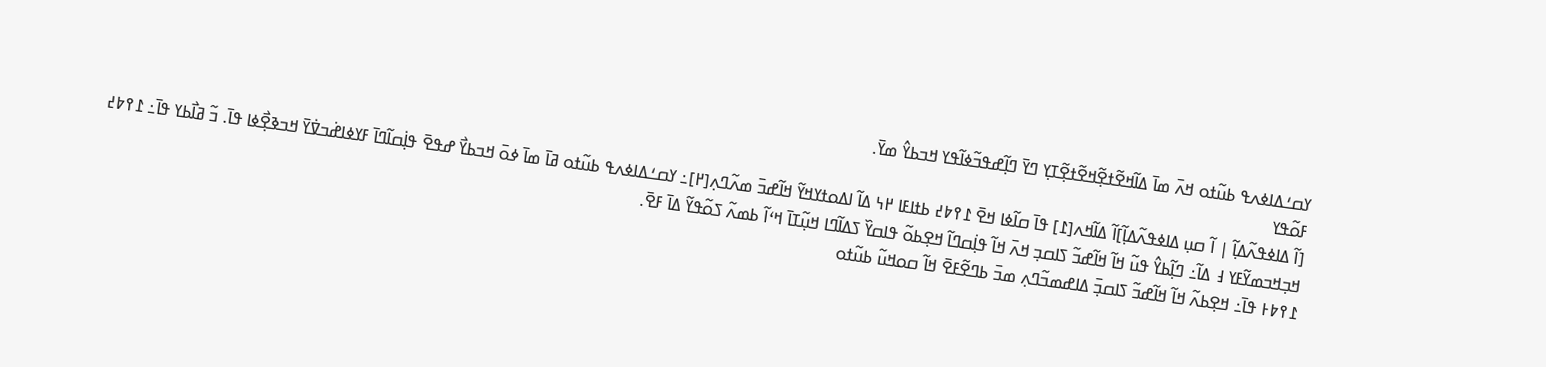ߌߛߑߡߊߦߍߟ ߕߎ߬ߙߋ ߞߍ߫ ߘߊ߫ ߡߊ߬ߞߐ߬ߙߐ߲߬ߞߐ߬ߙߐ߲߬ߠߌ߲ ߣߌ߫ ߣߊ߲߬ߝߟߏ߬ߦߊ߬ߟߌ ߞߏߕߌ߮ ߘߌ߫.
ߓߋ߬ߟߌ
[ߊ߬ ߡߊߦߟߍ߬ߡߊ߲߬ | ߊ߬ ߛߎ߲ ߡߊߦߟߍ߬ߡߊ߲߬]ߊ߬ ߡߊ߬ߞߍ[߁] ߟߊ߫ ߛߊ߬ߦߊ ߞߐ߫ ߁߉߈߄ ߕߙߊߓߊ ߂߆ ߡߊ߬ ߊߡߋߙߌߞߌ߬ ߞߊ߬ߝߏ߫ ߘߍ߬ߣߍ߲[߂]߸ ߌߛߑߡߊߦߍߟ ߕߎ߬ߙߋ ߥߊ߫ ߘߊ߫ ߦߋ߫ ߞߏߕߌ߯ ߝߟߐ߫ ߟߊ߲߭ߛߊ߬ߣߊ߫ ߓߌߦߊߝ߭ߏߜ߭ߌ߫ ߞߏߢߐ߲߯ߦߊ ߟߊ߫. ߏ߬ ߥߊ߯ߕߌ ߟߊ߫߸ ߁߉߈߄ ߞߏ߲ߞߏߘߌ߬ߓߌ ߃ ߡߊ߬߸ ߣߊ߲߬ߕߌ߮ ߟߎ߬ ߞߊ߬ ߞߊ߬ߝߏ߬ ߖߊߛߏ߲ ߞߍ߫ ߞߊ߬ ߟߊ߲߭ߛߣߊ߬ ߞߐ߲ߕߋ߬ ߟߊߛߌ߰ ߖߡߊ߬ߣߊ ߞߎ߲߬ߠߊ߫ ߞߵߊ߬ ߕߘߍ߬ ߖߋ߬ߟߌ߬ ߡߊ߫ ߓߐ߫.
߁߉߈߅ ߟߊ߫߸ ߞߐ߲ߕߍ߬ ߞߊ߬ ߞߊ߬ߝߏ߬ ߖߊߛߏ߲߫ ߡߊߝߘߏ߬ߣߍ߲ ߘߏ߫ ߕߣߐ߬ߓߐ߫ ߞߊ߬ ߛߋߞߎ߬ ߕߎ߬ߙߋ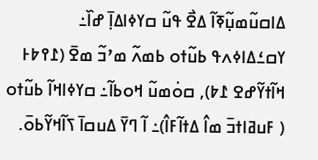ߡߊߛߎ߬ߘߎ߲߬ߧߊ߬ ߡߐ߯ ߟߎ߬ ߛߌߦߊߡߊ߲߫ ߝߊ߰߸ ߌߛߑߡߊߦߍߟ ߕߎ߬ߙߋ ߕߘߍ߬ ߘߴߏ߬ ߘߐ߫ (߁߉߈߅ ߞߊ߬ߙߌ߬ߝߐ ߁߈), ߛߋ߭ߘߎ߬ ߞߋߕߊ߬߸ ߛߌߦߊߞߊ߬ ߕߎ߬ߙߋ ( ߓߎߥߊߙߏ߫ ߘߊ߮ ߡߙߊ߬ߓߊ߮)߸ ߊ߬ ߣߌ߫ ߡߎߛߊ߫ ߖߊ߬ߞߌ߬ߕߋ߫.